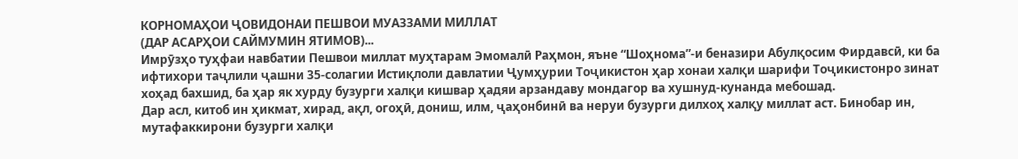КОРНОМАҲОИ ҶОВИДОНАИ ПЕШВОИ МУАЗЗАМИ МИЛЛАТ
(ДАР АСАРҲОИ САЙМУМИН ЯТИМОВ)...
Имрӯзҳо туҳфаи навбатии Пешвои миллат муҳтарам Эмомалӣ Раҳмон, яъне “Шоҳнома”-и беназири Абулқосим Фирдавсӣ, ки ба ифтихори таҷлили ҷашни 35-солагии Истиқлоли давлатии Ҷумҳурии Тоҷикистон ҳар хонаи халқи шарифи Тоҷикистонро зинат хоҳад бахшид, ба ҳар як хурду бузурги халқи кишвар ҳадяи арзандаву мондагор ва хушнуд-кунанда мебошад.
Дар асл, китоб ин ҳикмат, хирад, ақл, огоҳӣ, дониш, илм, ҷаҳонбинӣ ва неруи бузурги дилхоҳ халқу миллат аст. Бинобар ин, мутафаккирони бузурги халқи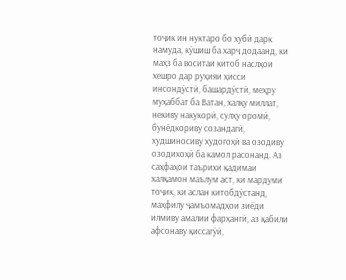тоҷик ин нуктаро бо хубӣ дарк намуда, кӯшиш ба харҷ додаанд, ки маҳз ба воситаи китоб наслҳои хешро дар руҳияи ҳисси инсондӯстӣ, башардӯстӣ, меҳру муҳаббат ба Ватан, халқу миллат, некиву накукорӣ, сулҳу оромӣ, бунёдкориву созандагӣ, худшиносиву худогоҳӣ ва озодиву озодихоҳӣ ба камол расонанд. Аз саҳфаҳои таърихи қадимаи халқамон маълум аст, ки мардуми тоҷик, ки аслан китобдӯстанд, маҳфилу ҷамъомадҳои зиёди илмиву амалии фарҳангӣ, аз қабили афсонаву қиссагӯӣ,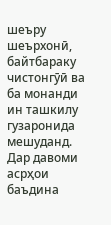шеъру шеърхонӣ, байтбараку чистонгӯӣ ва ба монанди ин ташкилу гузаронида мешуданд.
Дар давоми асрҳои баъдина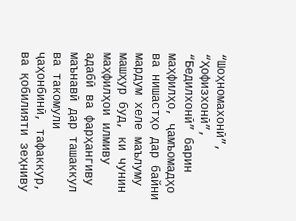“Шоҳномахонӣ”, “Ҳофизхонӣ”, “Бедилхонӣ” барин маҳфилҳо, ҷамъомадҳо ва нишастҳо дар байни мардум хеле маълуму машҳур буд, ки чунин маҳфилҳои илмиву адабӣ ва фарҳангиву маънавӣ дар ташаккул ва такомули ҷаҳонбинӣ, тафаккур, ва қобилияти зеҳниву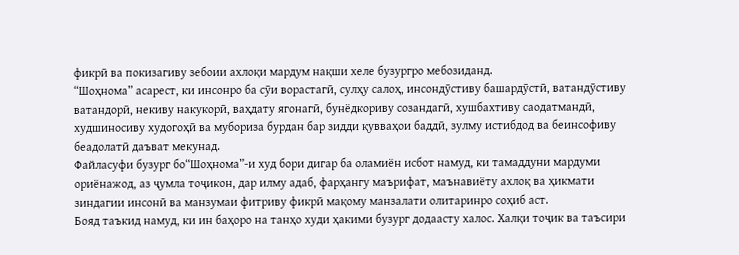фикрӣ ва покизагиву зебоии ахлоқи мардум нақши хеле бузургро мебозиданд.
“Шоҳнома” асарест, ки инсонро ба сӯи ворастагӣ, сулҳу салоҳ, инсондӯстиву башардӯстӣ, ватандӯстиву ватандорӣ, некиву накукорӣ, ваҳдату ягонагӣ, бунёдкориву созандагӣ, хушбахтиву саодатмандӣ, худшиносиву худогоҳӣ ва мубориза бурдан бар зидди қувваҳои баддӣ, зулму истибдод ва беинсофиву беадолатӣ даъват мекунад.
Файласуфи бузург бо“Шоҳнома”-и худ бори дигар ба оламиён исбот намуд, ки тамаддуни мардуми ориёнажод, аз ҷумла тоҷикон, дар илму адаб, фарҳангу маърифат, маънавиёту ахлоқ ва ҳикмати зиндагии инсонӣ ва манзумаи фитриву фикрӣ мақому манзалати олитаринро соҳиб аст.
Бояд таъкид намуд, ки ин баҳоро на танҳо худи ҳакими бузург додаасту халос. Халқи тоҷик ва таъсири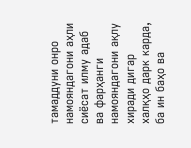тамаддуни онро намояндагони аҳли сиёсат илму адаб ва фарҳанги намояндагони ақлу хиради дигар халқҳо дарк карда, ба ин баҳо ва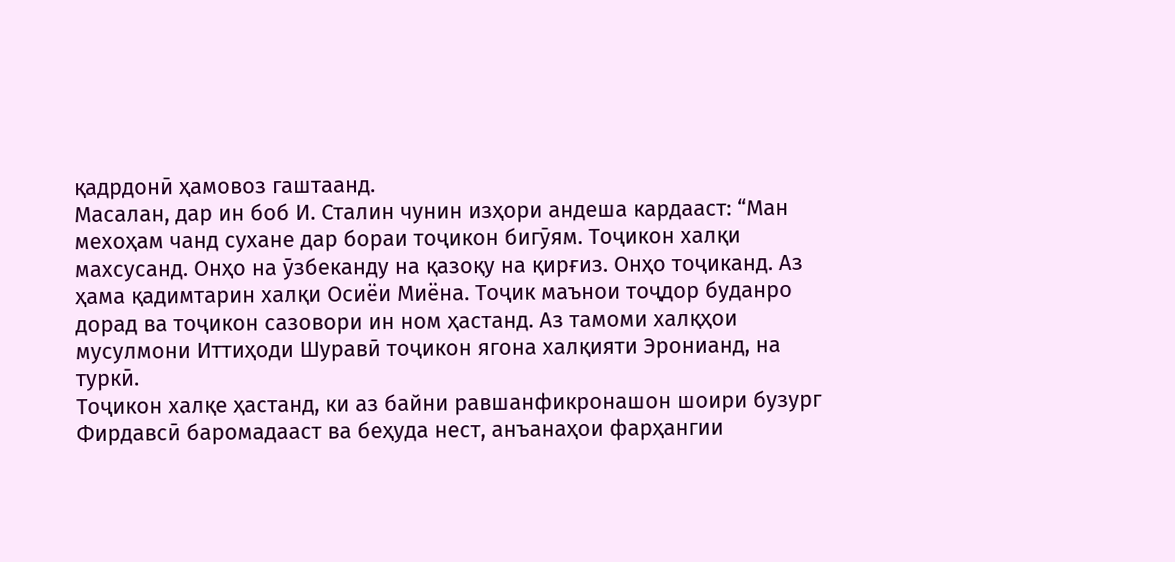қадрдонӣ ҳамовоз гаштаанд.
Масалан, дар ин боб И. Сталин чунин изҳори андеша кардааст: “Ман мехоҳам чанд сухане дар бораи тоҷикон бигӯям. Тоҷикон халқи махсусанд. Онҳо на ӯзбеканду на қазоқу на қирғиз. Онҳо тоҷиканд. Аз ҳама қадимтарин халқи Осиёи Миёна. Тоҷик маънои тоҷдор буданро дорад ва тоҷикон сазовори ин ном ҳастанд. Аз тамоми халқҳои мусулмони Иттиҳоди Шуравӣ тоҷикон ягона халқияти Эронианд, на туркӣ.
Тоҷикон халқе ҳастанд, ки аз байни равшанфикронашон шоири бузург Фирдавсӣ баромадааст ва беҳуда нест, анъанаҳои фарҳангии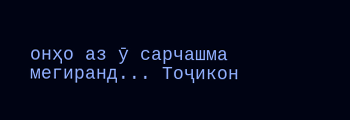онҳо аз ӯ сарчашма мегиранд... Тоҷикон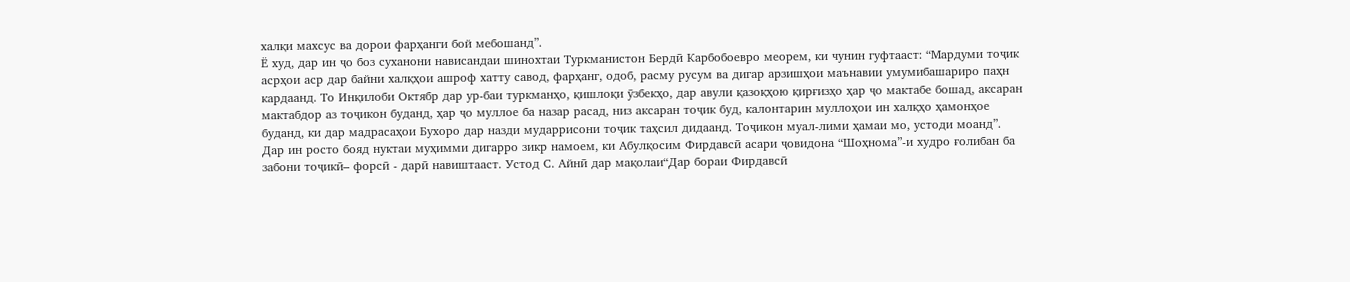халқи махсус ва дорои фарҳанги бой мебошанд”.
Ё худ, дар ин ҷо боз суханони нависандаи шинохтаи Туркманистон Бердӣ Карбобоевро меорем, ки чунин гуфтааст: “Мардуми тоҷик асрҳои аср дар байни халқҳои ашроф хатту савод, фарҳанг, одоб, расму русум ва дигар арзишҳои маънавии умумибашариро паҳн кардаанд. То Инқилоби Октябр дар ур-баи туркманҳо, қишлоқи ӯзбекҳо, дар авули қазоқҳою қирғизҳо ҳар ҷо мактабе бошад, аксаран мактабдор аз тоҷикон буданд, ҳар ҷо муллое ба назар расад, низ аксаран тоҷик буд, калонтарин муллоҳои ин халқҳо ҳамонҳое буданд, ки дар мадрасаҳои Бухоро дар назди мударрисони тоҷик таҳсил дидаанд. Тоҷикон муал-лими ҳамаи мо, устоди моанд”.
Дар ин росто бояд нуктаи муҳимми дигарро зикр намоем, ки Абулқосим Фирдавсӣ асари ҷовидона “Шоҳнома”-и худро ғолибан ба забони тоҷикӣ– форсӣ - дарӣ навиштааст. Устод С. Айнӣ дар мақолаи“Дар бораи Фирдавсӣ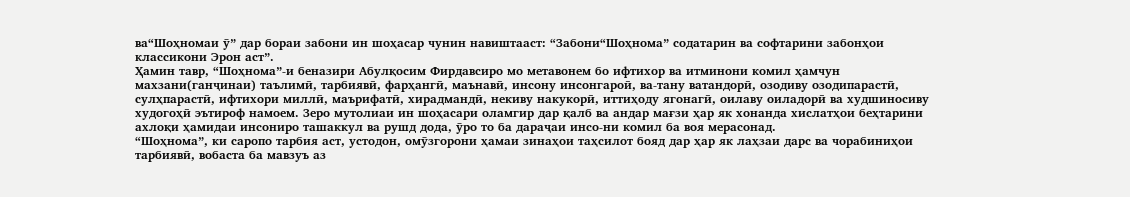ва“Шоҳномаи ӯ” дар бораи забони ин шоҳасар чунин навиштааст: “Забони“Шоҳнома” содатарин ва софтарини забонҳои классикони Эрон аст”.
Ҳамин тавр, “Шоҳнома”-и беназири Абулқосим Фирдавсиро мо метавонем бо ифтихор ва итминони комил ҳамчун махзани(ганҷинаи) таълимӣ, тарбиявӣ, фарҳангӣ, маънавӣ, инсону инсонгароӣ, ва-тану ватандорӣ, озодиву озодипарастӣ, сулҳпарастӣ, ифтихори миллӣ, маърифатӣ, хирадмандӣ, некиву накукорӣ, иттиҳоду ягонагӣ, оилаву оиладорӣ ва худшиносиву худогоҳӣ эътироф намоем. Зеро мутолиаи ин шоҳасари оламгир дар қалб ва андар мағзи ҳар як хонанда хислатҳои беҳтарини ахлоқи ҳамидаи инсониро ташаккул ва рушд дода, ӯро то ба дараҷаи инсо-ни комил ба воя мерасонад.
“Шоҳнома”, ки саропо тарбия аст, устодон, омӯзгорони ҳамаи зинаҳои таҳсилот бояд дар ҳар як лаҳзаи дарс ва чорабиниҳои тарбиявӣ, вобаста ба мавзуъ аз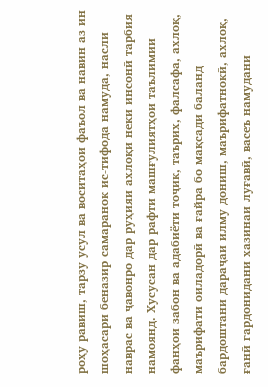роҳу равиш, тарзу усул ва воситаҳои фаъол ва навин аз ин шоҳасари беназир самаранок ис-тифода намуда, насли наврас ва ҷавонро дар руҳияи ахлоқи неки инсонӣ тарбия намоянд. Хусусан дар рафти машғулиятҳои таълимии фанҳои забон ва адабиёти тоҷик, таърих, фалсафа, ахлоқ, маърифати оиладорӣ ва ғайра бо мақсади баланд бардоштани дараҷаи илму дониш, маърифатнокӣ, ахлоқ, ғанӣ гардонидани хазинаи луғавӣ, васеъ намудани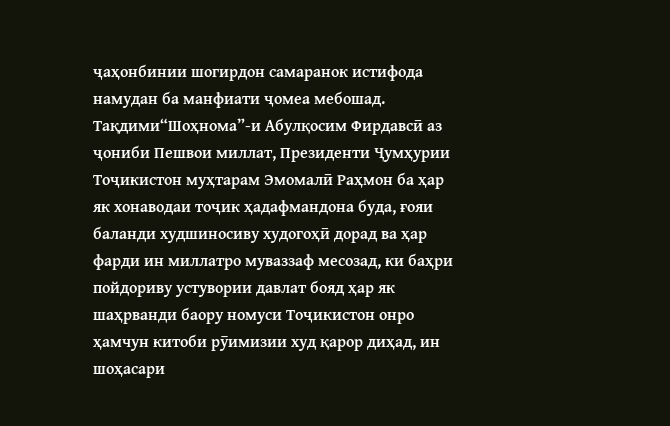ҷаҳонбинии шогирдон самаранок истифода намудан ба манфиати ҷомеа мебошад.
Тақдими“Шоҳнома”-и Абулқосим Фирдавсӣ аз ҷониби Пешвои миллат, Президенти Ҷумҳурии Тоҷикистон муҳтарам Эмомалӣ Раҳмон ба ҳар як хонаводаи тоҷик ҳадафмандона буда, ғояи баланди худшиносиву худогоҳӣ дорад ва ҳар фарди ин миллатро муваззаф месозад, ки баҳри пойдориву устувории давлат бояд ҳар як шаҳрванди баору номуси Тоҷикистон онро ҳамчун китоби рӯимизии худ қарор диҳад, ин шоҳасари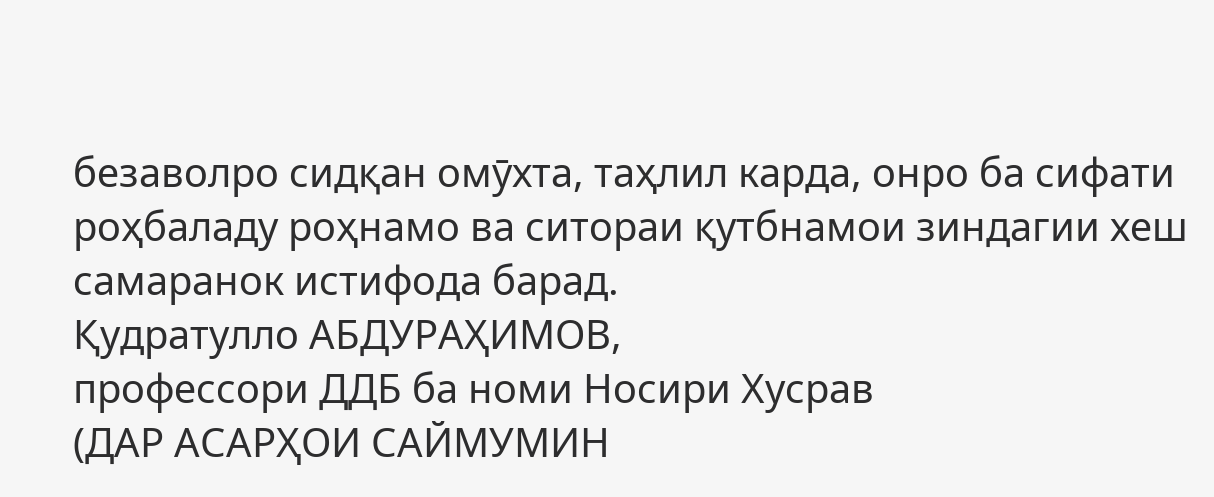безаволро сидқан омӯхта, таҳлил карда, онро ба сифати роҳбаладу роҳнамо ва ситораи қутбнамои зиндагии хеш самаранок истифода барад.
Қудратулло АБДУРАҲИМОВ,
профессори ДДБ ба номи Носири Хусрав
(ДАР АСАРҲОИ САЙМУМИН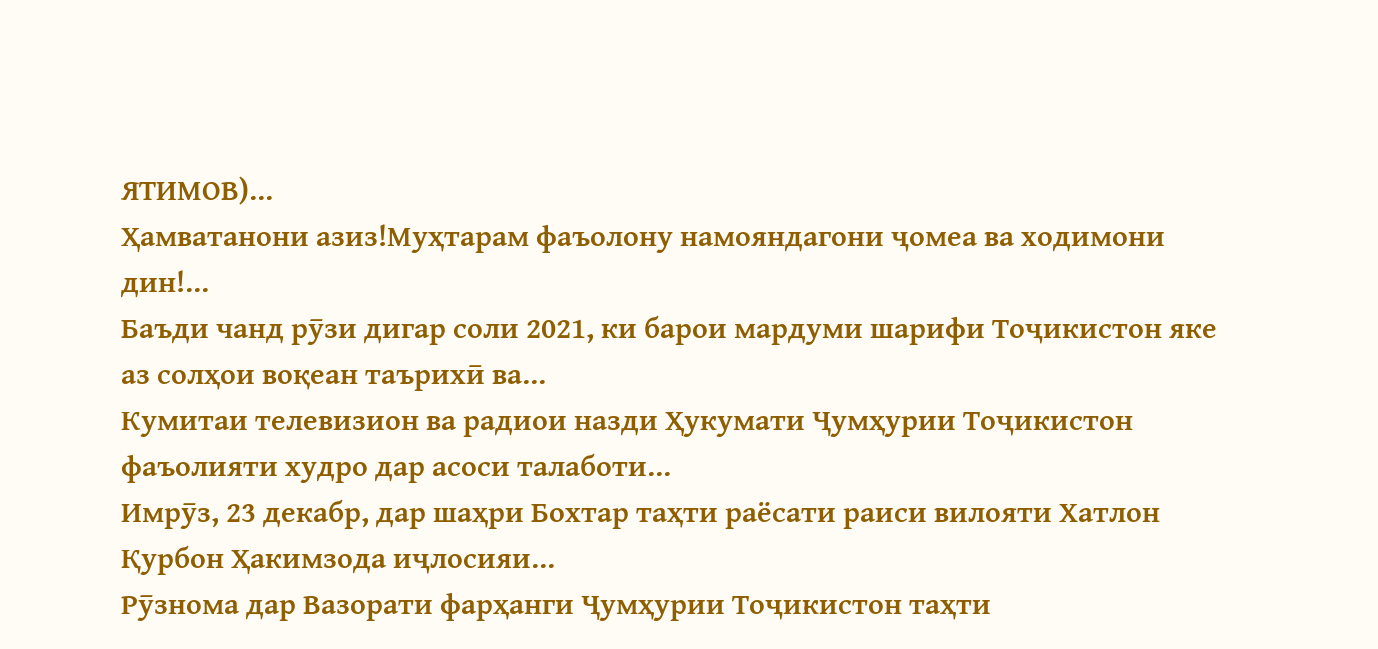ЯТИМОВ)...
Ҳамватанони азиз!Муҳтарам фаъолону намояндагони ҷомеа ва ходимони дин!...
Баъди чанд рӯзи дигар соли 2021, ки барои мардуми шарифи Тоҷикистон яке аз солҳои воқеан таърихӣ ва...
Кумитаи телевизион ва радиои назди Ҳукумати Ҷумҳурии Тоҷикистон фаъолияти худро дар асоси талаботи...
Имрӯз, 23 декабр, дар шаҳри Бохтар таҳти раёсати раиси вилояти Хатлон Қурбон Ҳакимзода иҷлосияи...
Рӯзнома дар Вазорати фарҳанги Ҷумҳурии Тоҷикистон таҳти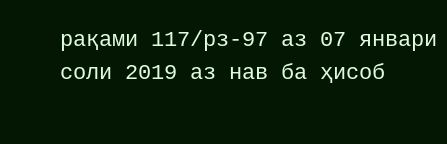рақами 117/рз-97 аз 07 январи соли 2019 аз нав ба ҳисоб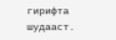гирифта шудааст.